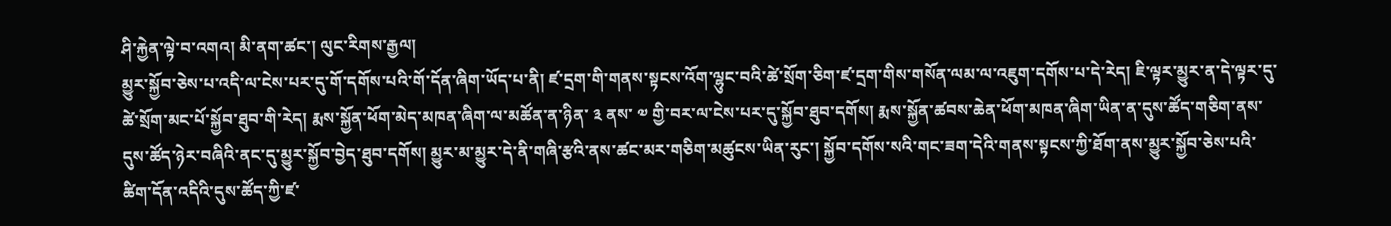ཤི་རྐྱེན་ལྟེ་བ་འགའ། མི་ནག་ཚང་། ལུང་རིགས་རྒྱལ།
མྱུར་སྐྱོབ་ཅེས་པ་འདི་ལ་ངེས་པར་དུ་གོ་དགོས་པའི་གོ་དོན་ཞིག་ཡོད་པ་ནི། ཛ་དྲག་གི་གནས་སྟངས་འོག་ལྷུང་བའི་ཚེ་སྲོག་ཅིག་ཛ་དྲག་གིས་གསོན་ལམ་ལ་འཇུག་དགོས་པ་དེ་རེད། ཇི་ལྟར་མྱུར་ན་དེ་ལྟར་དུ་ཚེ་སྲོག་མང་པོ་སྐྱོབ་ཐུབ་གི་རེད། རྨས་སྐྱོན་ཕོག་མེད་མཁན་ཞིག་ལ་མཚོན་ན་ཉིན་ ༣ ནས་ ༧ གྱི་བར་ལ་ངེས་པར་དུ་སྐྱོབ་ཐུབ་དགོས། རྨས་སྐྱོན་ཚབས་ཆེན་ཕོག་མཁན་ཞིག་ཡིན་ན་དུས་ཚོད་གཅིག་ནས་དུས་ཚོད་ཉེར་བཞིའི་ནང་དུ་མྱུར་སྐྱོབ་བྱེད་ཐུབ་དགོས། མྱུར་མ་མྱུར་དེ་ནི་གཞི་རྩའི་ནས་ཚང་མར་གཅིག་མཚུངས་ཡིན་རུང་། སྐྱོབ་དགོས་སའི་གང་ཟག་དེའི་གནས་སྟངས་ཀྱི་ཐོག་ནས་མྱུར་སྐྱོབ་ཅེས་པའི་ཚིག་དོན་འདིའི་དུས་ཚོད་ཀྱི་ཛ་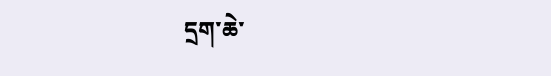དྲག་ཆེ་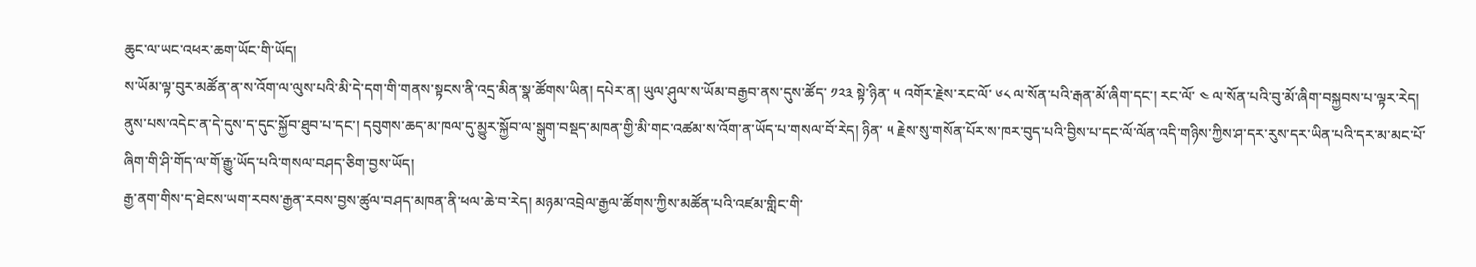ཆུང་ལ་ཡང་འཕར་ཆག་ཡོང་གི་ཡོད།
ས་ཡོམ་ལྟ་བུར་མཚོན་ན་ས་འོག་ལ་ལུས་པའི་མི་དེ་དག་གི་གནས་སྟངས་ནི་འདྲ་མིན་སྣ་ཚོགས་ཡིན། དཔེར་ན། ཡུལ་ཤུལ་ས་ཡོམ་བརྒྱབ་ནས་དུས་ཚོད་ ༡༢༣ སྟེ་ཉིན་ ༥ འགོར་རྗེས་རང་ལོ་ ༦༨ ལ་སོན་པའི་རྒན་མོ་ཞིག་དང་། རང་ལོ་ ༤ ལ་སོན་པའི་བུ་མོ་ཞིག་བསྐྱབས་པ་ལྟར་རེད། ནུས་པས་འདེང་ན་དེ་དུས་ད་དུང་སྐྱོབ་ཐུབ་པ་དང་། དབུགས་ཆད་མ་ཁལ་དུ་མྱུར་སྐྱོབ་ལ་སྒུག་བསྡད་མཁན་གྱི་མི་གང་འཚམ་ས་འོག་ན་ཡོད་པ་གསལ་བོ་རེད། ཉིན་ ༥ རྗེས་སུ་གསོན་པོར་ས་ཁར་བུད་པའི་བྱིས་པ་དང་ལོ་ལོན་འདི་གཉིས་ཀྱིས་ཤ་དར་རུས་དར་ཡིན་པའི་དར་མ་མང་པོ་ཞིག་གི་ཤི་གོད་ལ་གོ་རྒྱུ་ཡོད་པའི་གསལ་བཤད་ཅིག་བྱས་ཡོད།
རྒྱ་ནག་གིས་ད་ཐེངས་ཡག་རབས་རྒྱན་རབས་བྱས་ཚུལ་བཤད་མཁན་ནི་ཕལ་ཆེ་བ་རེད། མཉམ་འབྲེལ་རྒྱལ་ཚོགས་ཀྱིས་མཚོན་པའི་འཛམ་གླིང་གི་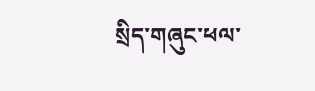སྲིད་གཞུང་ཕལ་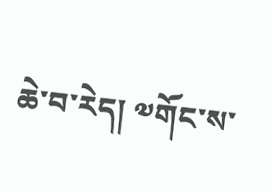ཆེ་བ་རེད། ༧གོང་ས་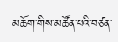མཆོག་གིས་མཚོན་པའི་བཙན་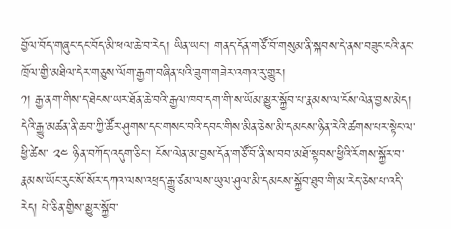བྱོལ་བོད་གཞུང་དང་བོད་མི་ཕལ་ཆེ་བ་རེད། ཡིན་ཡང་། གནད་དོན་གཙོ་བོ་གསུམ་ནི་སྐབས་དེ་ནས་བཟུང་ངའི་ནང་ཁྲོལ་གྱི་མཐིལ་དེར་གཅུས་ལོག་རྒྱག་བཞིན་པའི་ཟུག་གཟེར་འགའ་རུ་གྱུར།
༡། རྒྱ་ནག་གིས་ད་ཐེངས་ཡར་ཐོན་ཆེ་བའི་རྒྱལ་ཁབ་དག་གི་ས་ཡོམ་མྱུར་སྐྱོབ་པ་རྣམས་ལ་ངོས་ལེན་བྱས་མེད། དེའི་རྒྱུ་མཚན་ནི་ཆབ་ཀྱི་ཚོར་ཤུགས་དང་གསང་བའི་དབང་གིས་མིན་ཅེས་མི་དམངས་ཉིན་རེའི་ཚགས་པར་སྟེང་ལ་ཕྱི་ཚེས་ ༢༤ ཉིན་བཀོད་འདུག་ཅིང་། ངོས་ལེན་མ་བྱས་དོན་གཙོ་བོ་ནི་ས་བབ་མཐོ་སྟབས་ཕྱིའི་རོགས་སྐྱོར་བ་རྣམས་ཡོང་རུང་སོ་སོར་དཀའ་ལས་འཕྲད་རྒྱུ་ཙམ་ལས་ཡུལ་ཤུལ་མི་དམངས་སྐྱོབ་ཐུབ་གི་མ་རེད་ཅེས་པ་འདི་རེད། པེ་ཅིན་གྱིས་མྱུར་སྐྱོབ་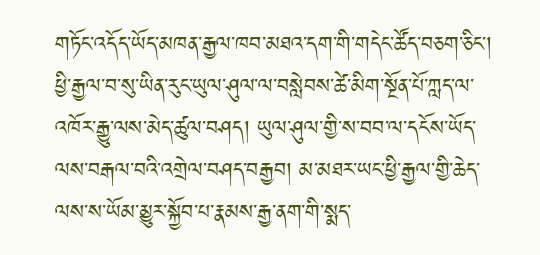གཏོང་འདོད་ཡོད་མཁན་རྒྱལ་ཁབ་མཐའ་དག་གི་གདེང་ཚོད་བཅག་ཅིང་། ཕྱི་རྒྱལ་བ་སུ་ཡིན་རུང་ཡུལ་ཤུལ་ལ་བསླེབས་ཚེ་མིག་སྔོན་པོ་ཀླད་ལ་འཁོར་རྒྱུ་ལས་མེད་ཚུལ་བཤད། ཡུལ་ཤུལ་གྱི་ས་བབ་ལ་དངོས་ཡོད་ལས་བརྒལ་བའི་འགྲེལ་བཤད་བརྒྱབ། མ་མཐར་ཡང་ཕྱི་རྒྱལ་གྱི་ཆེད་ལས་ས་ཡོམ་མྱུར་སྐྱོབ་པ་རྣམས་རྒྱ་ནག་གི་སྨད་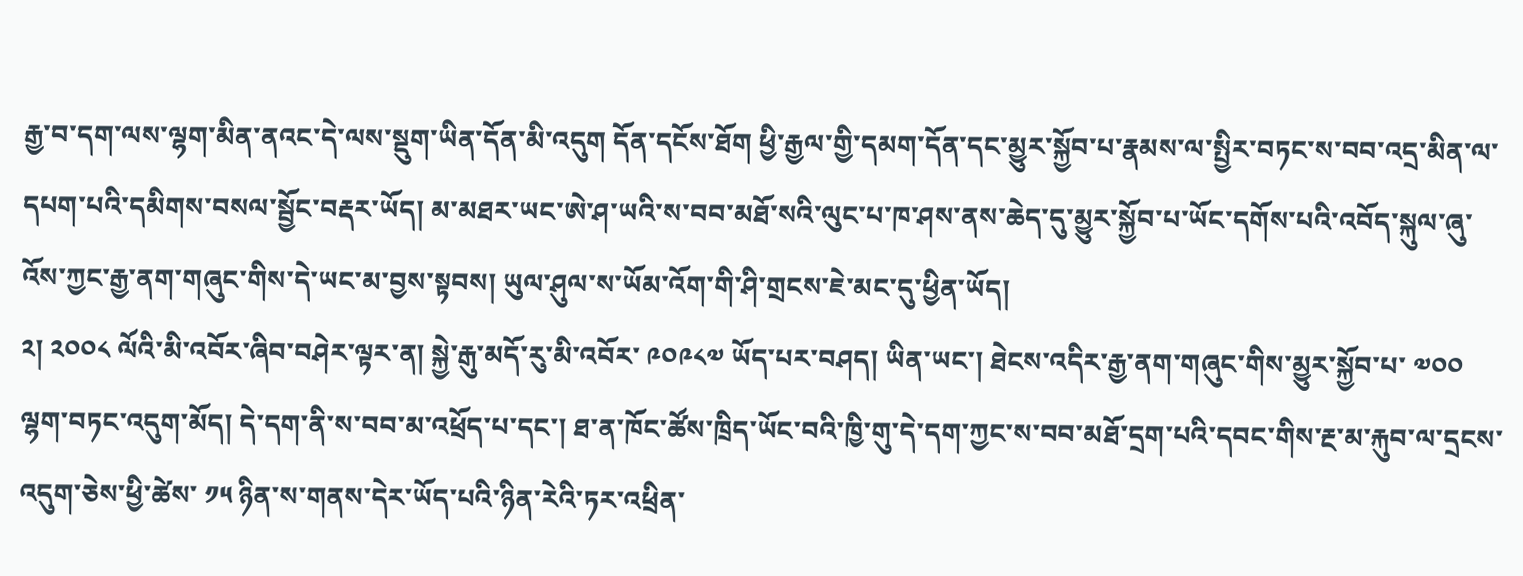རྒྱ་བ་དག་ལས་ལྷག་མིན་ནའང་དེ་ལས་སྡུག་ཡིན་དོན་མི་འདུག དོན་དངོས་ཐོག ཕྱི་རྒྱལ་གྱི་དམག་དོན་དང་མྱུར་སྐྱོབ་པ་རྣམས་ལ་སྤྱིར་བཏང་ས་བབ་འདྲ་མིན་ལ་དཔག་པའི་དམིགས་བསལ་སྦྱོང་བརྡར་ཡོད། མ་མཐར་ཡང་ཨེ་ཤ་ཡའི་ས་བབ་མཐོ་སའི་ལུང་པ་ཁ་ཤས་ནས་ཆེད་དུ་མྱུར་སྐྱོབ་པ་ཡོང་དགོས་པའི་འབོད་སྐུལ་ཞུ་འོས་ཀྱང་རྒྱ་ནག་གཞུང་གིས་དེ་ཡང་མ་བྱས་སྟབས། ཡུལ་ཤུལ་ས་ཡོམ་འོག་གི་ཤི་གྲངས་ཇེ་མང་དུ་ཕྱིན་ཡོད།
༢། ༢༠༠༨ ལོའི་མི་འབོར་ཞིབ་བཤེར་ལྟར་ན། སྐྱེ་རྒུ་མདོ་རུ་མི་འབོར་ ༩༠༩༨༧ ཡོད་པར་བཤད། ཡིན་ཡང་། ཐེངས་འདིར་རྒྱ་ནག་གཞུང་གིས་མྱུར་སྐྱོབ་པ་ ༧༠༠ ལྷག་བཏང་འདུག་མོད། དེ་དག་ནི་ས་བབ་མ་འཕྲོད་པ་དང་། ཐ་ན་ཁོང་ཚོས་ཁྲིད་ཡོང་བའི་ཁྱི་གུ་དེ་དག་ཀྱང་ས་བབ་མཐོ་དྲག་པའི་དབང་གིས་རྔ་མ་རྐུབ་ལ་དྲངས་འདུག་ཅེས་ཕྱི་ཚེས་ ༡༥ ཉིན་ས་གནས་དེར་ཡོད་པའི་ཉིན་རེའི་ཏར་འཕྲིན་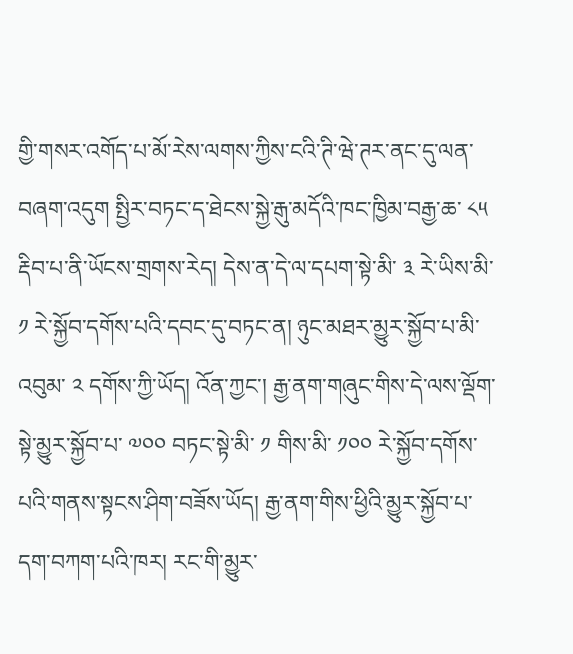གྱི་གསར་འགོད་པ་མོ་རེས་ལགས་ཀྱིས་ངའི་ཊི་ཝེ་ཊར་ནང་དུ་ལན་བཞག་འདུག སྤྱིར་བཏང་ད་ཐེངས་སྐྱེ་རྒུ་མདོའི་ཁང་ཁྱིམ་བརྒྱ་ཆ་ ༨༥ རྡིབ་པ་ནི་ཡོངས་གྲགས་རེད། དེས་ན་དེ་ལ་དཔག་སྟེ་མི་ ༣ རེ་ཡིས་མི་ ༡ རེ་སྐྱོབ་དགོས་པའི་དབང་དུ་བཏང་ན། ཉུང་མཐར་མྱུར་སྐྱོབ་པ་མི་འབུམ་ ༢ དགོས་ཀྱི་ཡོད། འོན་ཀྱང་། རྒྱ་ནག་གཞུང་གིས་དེ་ལས་ལྡོག་སྟེ་མྱུར་སྐྱོབ་པ་ ༧༠༠ བཏང་སྟེ་མི་ ༡ གིས་མི་ ༡༠༠ རེ་སྐྱོབ་དགོས་པའི་གནས་སྟངས་ཤིག་བཟོས་ཡོད། རྒྱ་ནག་གིས་ཕྱིའི་མྱུར་སྐྱོབ་པ་དག་བཀག་པའི་ཁར། རང་གི་མྱུར་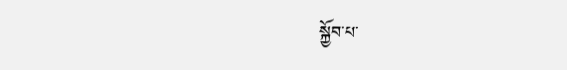སྐྱོབ་པ་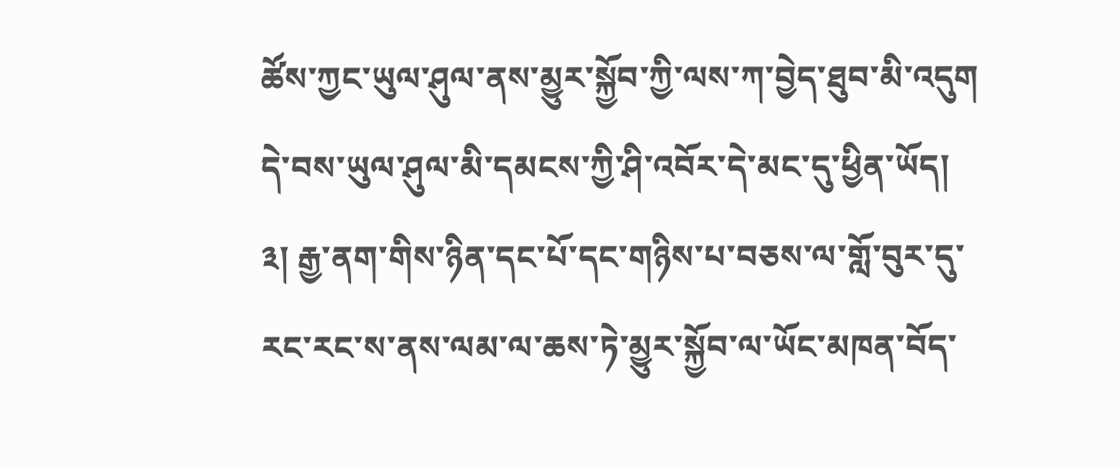ཚོས་ཀྱང་ཡུལ་ཤུལ་ནས་མྱུར་སྐྱོབ་ཀྱི་ལས་ཀ་བྱེད་ཐུབ་མི་འདུག དེ་བས་ཡུལ་ཤུལ་མི་དམངས་ཀྱི་ཤི་འབོར་དེ་མང་དུ་ཕྱིན་ཡོད།
༣། རྒྱ་ནག་གིས་ཉིན་དང་པོ་དང་གཉིས་པ་བཅས་ལ་གློ་བུར་དུ་རང་རང་ས་ནས་ལམ་ལ་ཆས་ཏེ་མྱུར་སྐྱོབ་ལ་ཡོང་མཁན་བོད་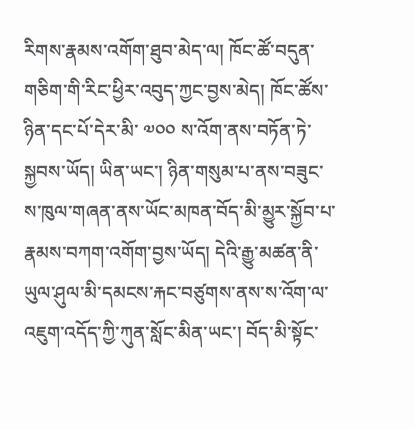རིགས་རྣམས་འགོག་ཐུབ་མེད་ལ། ཁོང་ཚོ་བདུན་གཅིག་གི་རིང་ཕྱིར་འབུད་ཀྱང་བྱས་མེད། ཁོང་ཚོས་ཉིན་དང་པོ་དེར་མི་ ༧༠༠ ས་འོག་ནས་བཏོན་ཏེ་སྐྱབས་ཡོད། ཡིན་ཡང་། ཉིན་གསུམ་པ་ནས་བཟུང་ས་ཁུལ་གཞན་ནས་ཡོང་མཁན་བོད་མི་མྱུར་སྐྱོབ་པ་རྣམས་བཀག་འགོག་བྱས་ཡོད། དེའི་རྒྱུ་མཚན་ནི་ཡུལ་ཤུལ་མི་དམངས་རྐང་བཙུགས་ནས་ས་འོག་ལ་འཇུག་འདོད་ཀྱི་ཀུན་སློང་མིན་ཡང་། བོད་མི་སྟོང་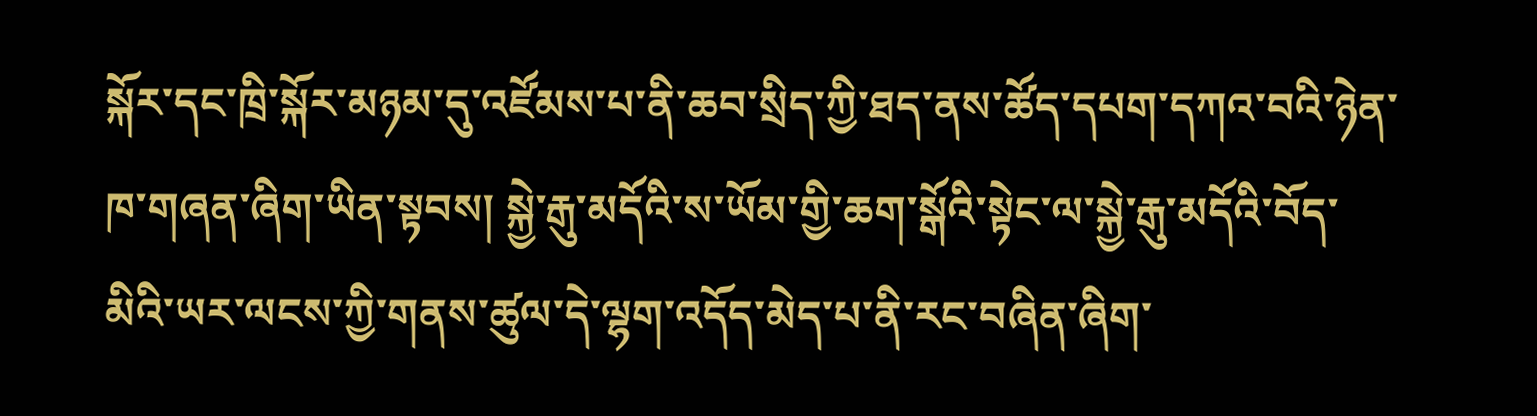སྐོར་དང་ཁྲི་སྐོར་མཉམ་དུ་འཛོམས་པ་ནི་ཆབ་སྲིད་ཀྱི་ཐད་ནས་ཚོད་དཔག་དཀའ་བའི་ཉེན་ཁ་གཞན་ཞིག་ཡིན་སྟབས། སྐྱེ་རྒུ་མདོའི་ས་ཡོམ་གྱི་ཆག་སྒོའི་སྟེང་ལ་སྐྱེ་རྒུ་མདོའི་བོད་མིའི་ཡར་ལངས་ཀྱི་གནས་ཚུལ་དེ་ལྷག་འདོད་མེད་པ་ནི་རང་བཞིན་ཞིག་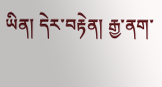ཡིན། དེར་བརྟེན། རྒྱ་ནག་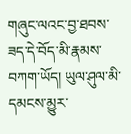གཞུང་ལའང་བྱ་ཐབས་ཟད་དེ་བོད་མི་རྣམས་བཀག་ཡོད། ཡུལ་ཤུལ་མི་དམངས་མྱུར་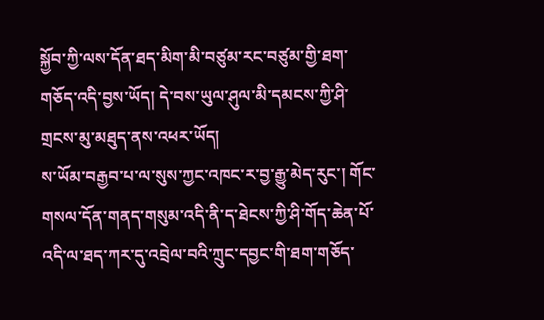སྐྱོབ་ཀྱི་ལས་དོན་ཐད་མིག་མི་བཙུམ་རང་བཙུམ་གྱི་ཐག་གཅོད་འདི་བྱས་ཡོད། དེ་བས་ཡུལ་ཤུལ་མི་དམངས་ཀྱི་ཤི་གྲངས་མུ་མཐུད་ནས་འཕར་ཡོད།
ས་ཡོམ་བརྒྱབ་པ་ལ་སུས་ཀྱང་འཁང་ར་བྱ་རྒྱུ་མེད་རུང་། གོང་གསལ་དོན་གནད་གསུམ་འདི་ནི་ད་ཐེངས་ཀྱི་ཤི་གོད་ཆེན་པོ་འདི་ལ་ཐད་ཀར་དུ་འབྲེལ་བའི་ཀྲུང་དབྱང་གི་ཐག་གཅོད་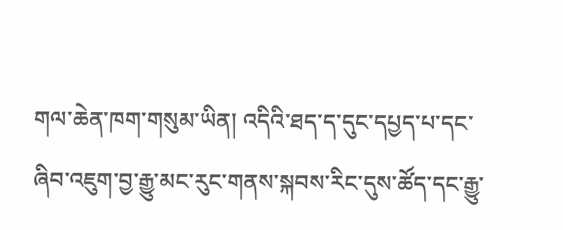གལ་ཆེན་ཁག་གསུམ་ཡིན། འདིའི་ཐད་ད་དུང་དཔྱད་པ་དང་ཞིབ་འཇུག་བྱ་རྒྱུ་མང་རུང་གནས་སྐབས་རིང་དུས་ཚོད་དང་རྒྱུ་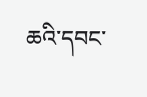ཆའི་དབང་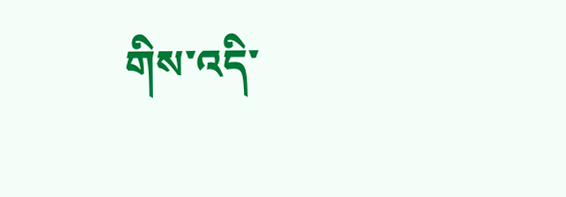གིས་འདི་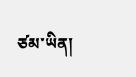ཙམ་ཡིན།